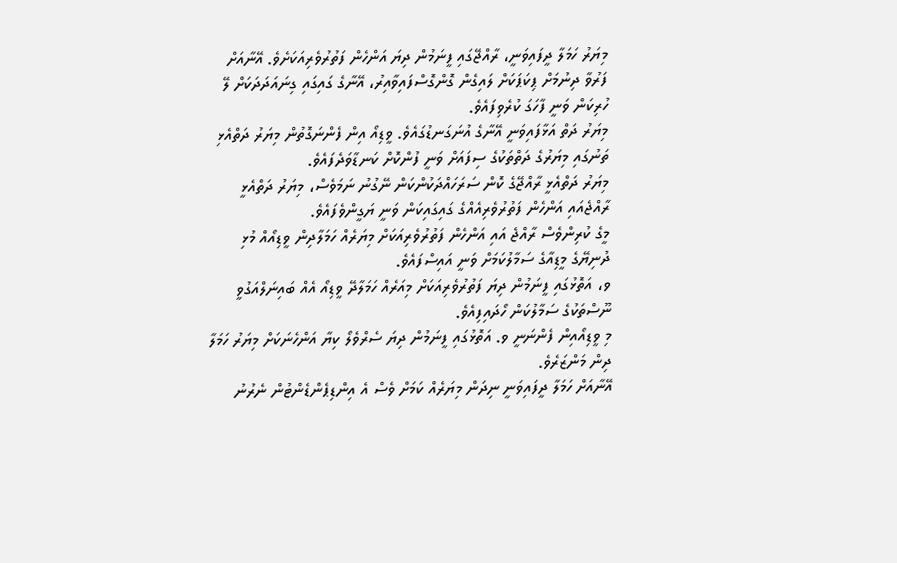މިޔަރު ހަމަލާ ދީފައިވަނީ، ރާއްޖޭގައި ފީނަމުން ދިޔަ އަންހެން ފަތުރުވެރިއަކަށެވެ. އޭނާއަށް ފަރުވާ ދިނުމަށް ޕިކަޕަކަށް ލައިގެން ގޮންގޮސްފައިވާއިރު، އޭނާގެ ގައިގައި ގިނައަދަދަކަށް ލޭ ހުރިކަން ވަނީ ފާހަގަ ކުރެވިފައެވެ.
މިޔަރު ދަތް އަޅާފައިވަނީ އޭނާގެ އުނަގަނޑުގައެވެ. ވީޑިއޯ އިން ފެންނަގޮތުން މިޔަރު ދަތްއެޅި ތަނުގައި މިޔަރުގެ ދަތްތަކުގެ ސިފައަށް ވަނީ ފުންކޮށް ކަނޑާވަދެފައެވެ.
މިޔަރު ދަތްއެޅީ ރާއްޖޭގެ ކޮން ސަރަހައްދަކުންކަން ނޭގުނު ނަމަވެސް، މިޔަރު ދަތްއެޅީ ރާއްޖެއައި އަންހެން ފަތުރުވެރިއެއްގެ ގައިގައިކަން ވަނީ ޔަގީންވެފައެވެ.
މީގެ ކުރިންވެސް ރާއްޖެ އައި އަންހެން ފަތުރުވެރިއަކަށް މިޔަރެއް ހަމަލާދިން ވީޑިއޯއް މުޅި ދުނިޔޭގެ މީޑިއާގެ ސަމާލުކަމަށް ވަނީ އައިސްފައެވެ.
ވ، އަތޮޅުގައި ފީނަމުން ދިޔަ ފަތުރުވެރިއަކަށް މިއަރެއް ހަމަލާދޭ ވީޑިއޯ އެއް ބައިނަލްއަގުވީ ނޫސްތަކުގެ ސަމާލުކަން ހޯދައިފިއެވެ.
މި ވީޑިއޯއިން ފެންނަނީ ވ. އަތޮޅުގައި ފީނަމުން ދިޔަ ސެރްވެލޯ ކިޔާ އަންހެނަކަށް މިޔަރު ހަމަލާ ދިން މަންޒަރެވެ.
އޭނާއަށް ހަމަލާ ދީފައިވަނީ ނިދަން މިޔަރެއް ކަމަށް ވެސް އެ އިންޑިޕެންޑެންޓުން ނެރުނު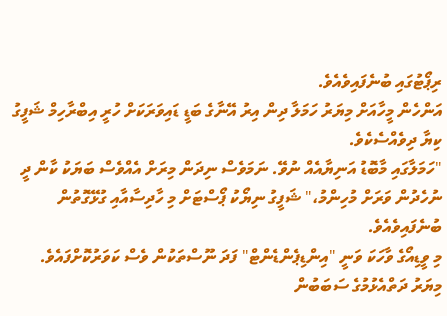ރިޕޯޓުގައި ބުނެފައިވެއެވެ.
އަންހެން މީހާއަށް މިޔަރު ހަމަލާ ދިން އިރު އޭނާގެ ބަޑީ ޑައިވަރަކަށް ހުރީ އިބްރާހިމް ޝަފީގު ކިޔާ ދިވެއްސެކެވެ.
"ހަމަލާގައި މާބޮޑު އަނިޔާއެއް ނުވޭ. ނަމަވެސް ނިދަން މިރަށް އެއްވެސް ބަޔަކު ކާން ދީ ނުހެދުން ވަރަށް މުހިންމު،" ޝަފީގު ނިޔޯކު ޕޯސްޓަށް މި ހާދިސާއާއި ގުޅޭގޮތުން ބުނެފައިވެއެވެ.
މި ވީޑިއޯގެ ވާހަކަ ވަނީ "އިންޑިޕެންޑެންޓް" ފަދަ ނޫސްތަކުން ވެސް ކަވަރުކޮށްފައެވެ.
މިޔަރު ދަތްއެޅުމުގެ ސަބަބުން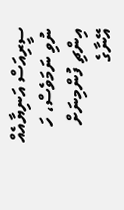ސީރިއަސް އަނިޔާއެއް ނުވި ނަމަވެސް، ހަ އިންޗި ފުންމިނަށް އޭނާގެ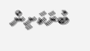ބުރަކަށިން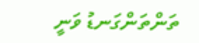ތަންތަންގަނޑު ވަނީ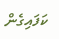ކަފައިގެން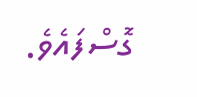ގޮސްފައެވެ.